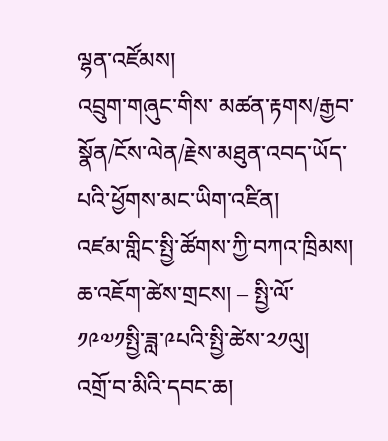ལྷན་འཛོམས།
འབྲུག་གཞུང་གིས་ མཚན་རྟགས/རྒྱབ་སྣོན/ངོས་ལེན/རྗེས་མཐུན་འབད་ཡོད་པའི་ཕྱོགས་མང་ཡིག་འཛིན།
འཛམ་གླིང་སྤྱི་ཚོགས་ཀྱི་བཀའ་ཁྲིམས།
ཆ་འཇོག་ཚེས་གྲངས། – སྤྱི་ལོ་༡༩༧༡སྤྱི་ཟླ་༩པའི་སྤྱི་ཚེས་༢༡ལུ།
འགྲོ་བ་མིའི་དབང་ཆ།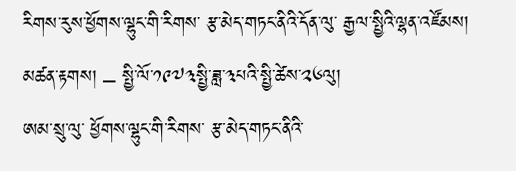རིགས་རུས་ཕྱོགས་ལྷུང་གི་རིགས་ རྩ་མེད་གཏང་ནིའི་དོན་ལུ་ རྒྱལ་སྤྱིའི་ལྷན་འཛོམས།
མཚན་རྟགས། – སྤྱི་ལོ་༡༩༧༣སྤྱི་ཟླ་༣པའི་སྤྱི་ཚེས་༢༦ལུ།
ཨམ་སྲུ་ལུ་ ཕྱོགས་ལྷུང་གི་རིགས་ རྩ་མེད་གཏང་ནིའི་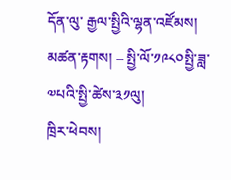དོན་ལུ་ རྒྱལ་སྤྱིའི་ལྷན་འཛོམས།
མཚན་རྟགས། – སྤྱི་ལོ་༡༩༨༠སྤྱི་ཟླ་༧པའི་སྤྱི་ཚེས་༣༡ལུ།
ཁྲིར་ཕེབས།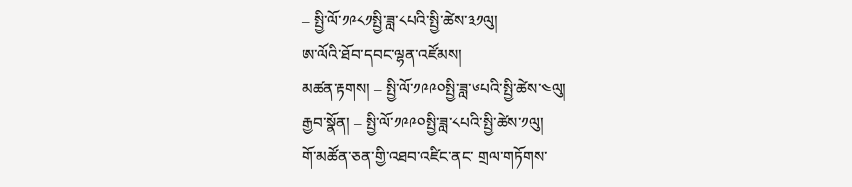– སྤྱི་ལོ་༡༩༨༡སྤྱི་ཟླ་༨པའི་སྤྱི་ཚེས་༣༡ལུ།
ཨ་ལོའི་ཐོབ་དབང་ལྷན་འཛོམས།
མཚན་རྟགས། – སྤྱི་ལོ་༡༩༩༠སྤྱི་ཟླ་༦པའི་སྤྱི་ཚེས་༤ལུ།
རྒྱབ་སྣོན། – སྤྱི་ལོ་༡༩༩༠སྤྱི་ཟླ་༨པའི་སྤྱི་ཚེས་༡ལུ།
གོ་མཚོན་ཅན་གྱི་འཐབ་འཛིང་ནང་ གྲལ་གཏོགས་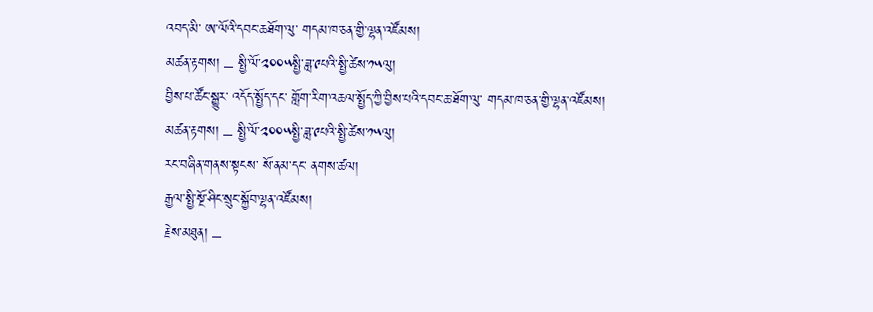འབད་མི་ ཨ་ལོའི་དབང་ཆཐོག་ལུ་ གདམ་ཁ་ཅན་གྱི་ལྷན་འཛོམས།
མཚན་རྟགས། – སྤྱི་ལོ་༢༠༠༥སྤྱི་ཟླ་༩པའི་སྤྱི་ཚེས་༡༥ལུ།
བྱིས་པ་ཚོང་སྒྱུར་ འདོད་སྤྱོད་དང་ གློག་རིག་འཆལ་སྤྱོད་ཀྱི་བྱིས་པའི་དབང་ཆ་ཐོག་ལུ་ གདམ་ཁ་ཅན་གྱི་ལྷན་འཛོམས།
མཚན་རྟགས། – སྤྱི་ལོ་༢༠༠༥སྤྱི་ཟླ་༩པའི་སྤྱི་ཚེས་༡༥ལུ།
རང་བཞིན་གནས་སྟངས་ སོ་ནམ་དང་ ནགས་ཚལ།
རྒྱལ་སྤྱི་སྔོ་ཤིང་སྲུང་སྐྱོབ་ལྷན་འཛོམས།
རྗེས་མཐུན། –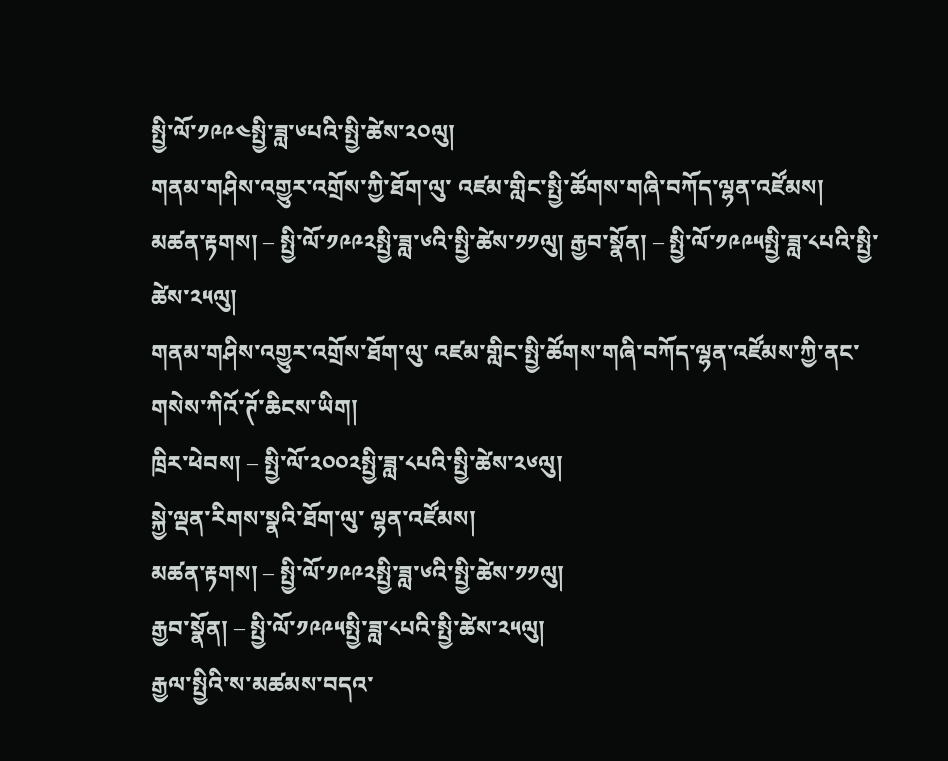སྤྱི་ལོ་༡༩༩༤སྤྱི་ཟླ་༦པའི་སྤྱི་ཚེས་༢༠ལུ།
གནམ་གཤིས་འགྱུར་འགྲོས་ཀྱི་ཐོག་ལུ་ འཛམ་གླིང་སྤྱི་ཚོགས་གཞི་བཀོད་ལྷན་འཛོམས།
མཚན་རྟགས། – སྤྱི་ལོ་༡༩༩༢སྤྱི་ཟླ་༦འི་སྤྱི་ཚེས་༡༡ལུ། རྒྱབ་སྣོན། – སྤྱི་ལོ་༡༩༩༥སྤྱི་ཟླ་༨པའི་སྤྱི་ཚེས་༢༥ལུ།
གནམ་གཤིས་འགྱུར་འགྲོས་ཐོག་ལུ་ འཛམ་གླིང་སྤྱི་ཚོགས་གཞི་བཀོད་ལྷན་འཛོམས་ཀྱི་ནང་གསེས་ཀིའོ་ཊོ་ཆིངས་ཡིག།
ཁྲིར་ཕེབས། – སྤྱི་ལོ་༢༠༠༢སྤྱི་ཟླ་༨པའི་སྤྱི་ཚེས་༢༦ལུ།
སྐྱེ་ལྡན་རིགས་སྣའི་ཐོག་ལུ་ ལྷན་འཛོམས།
མཚན་རྟགས། – སྤྱི་ལོ་༡༩༩༢སྤྱི་ཟླ་༦འི་སྤྱི་ཚེས་༡༡ལུ།
རྒྱབ་སྣོན། – སྤྱི་ལོ་༡༩༩༥སྤྱི་ཟླ་༨པའི་སྤྱི་ཚེས་༢༥ལུ།
རྒྱལ་སྤྱིའི་ས་མཚམས་བདའ་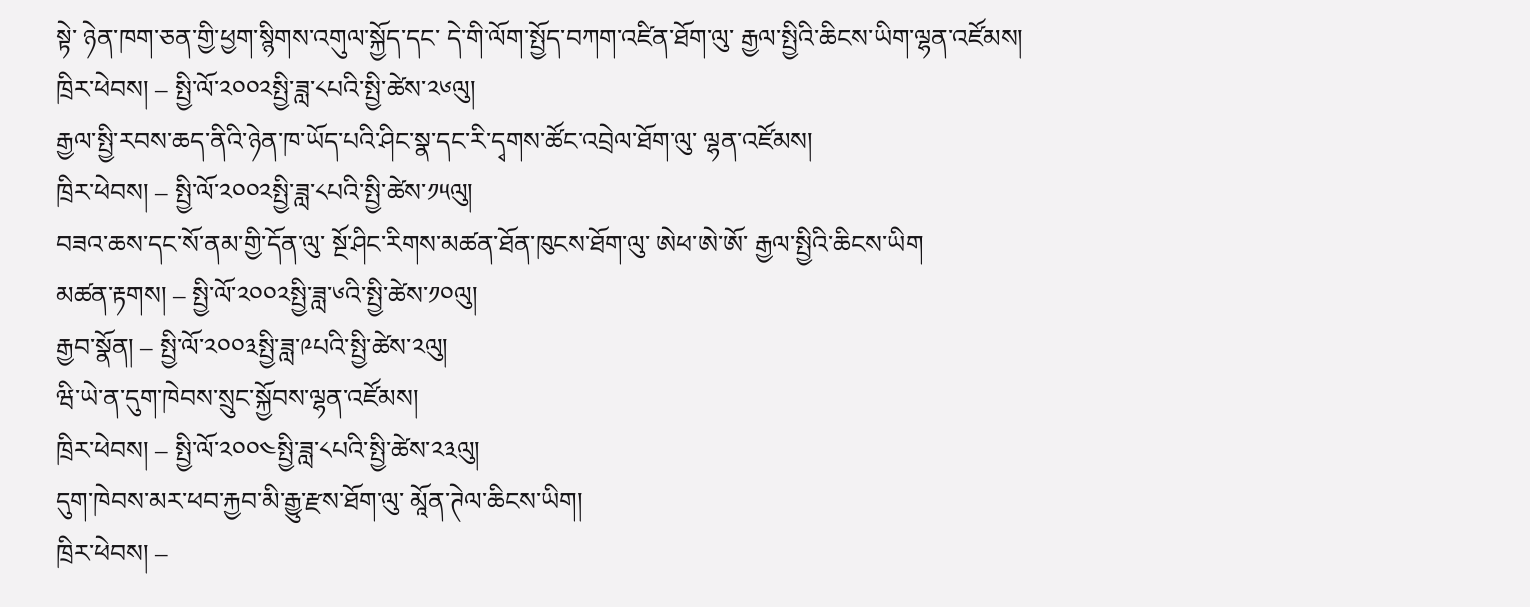སྟེ་ ཉེན་ཁག་ཅན་གྱི་ཕྱག་སྙིགས་འགུལ་སྐྱོད་དང་ དེ་གི་ལོག་སྤྱོད་བཀག་འཛིན་ཐོག་ལུ་ རྒྱལ་སྤྱིའི་ཆིངས་ཡིག་ལྷན་འཛོམས།
ཁྲིར་ཕེབས། – སྤྱི་ལོ་༢༠༠༢སྤྱི་ཟླ་༨པའི་སྤྱི་ཚེས་༢༦ལུ།
རྒྱལ་སྤྱི་རབས་ཆད་ནིའི་ཉེན་ཁ་ཡོད་པའི་ཤིང་སྣ་དང་རི་དྭགས་ཚོང་འབྲེལ་ཐོག་ལུ་ ལྷན་འཛོམས།
ཁྲིར་ཕེབས། – སྤྱི་ལོ་༢༠༠༢སྤྱི་ཟླ་༨པའི་སྤྱི་ཚེས་༡༥ལུ།
བཟའ་ཆས་དང་སོ་ནམ་གྱི་དོན་ལུ་ སྔོ་ཤིང་རིགས་མཚན་ཐོན་ཁུངས་ཐོག་ལུ་ ཨེཕ་ཨེ་ཨོ་ རྒྱལ་སྤྱིའི་ཆིངས་ཡིག
མཚན་རྟགས། – སྤྱི་ལོ་༢༠༠༢སྤྱི་ཟླ་༦འི་སྤྱི་ཚེས་༡༠ལུ།
རྒྱབ་སྣོན། – སྤྱི་ལོ་༢༠༠༣སྤྱི་ཟླ་༩པའི་སྤྱི་ཚེས་༢ལུ།
ཝི་ཡེ་ན་དུག་ཁེབས་སྲུང་སྐྱོབས་ལྷན་འཛོམས།
ཁྲིར་ཕེབས། – སྤྱི་ལོ་༢༠༠༤སྤྱི་ཟླ་༨པའི་སྤྱི་ཚེས་༢༣ལུ།
དུག་ཁེབས་མར་ཕབ་རྐྱབ་མི་རྒྱུ་རྫས་ཐོག་ལུ་ མཱོན་ཊེལ་ཆིངས་ཡིག།
ཁྲིར་ཕེབས། –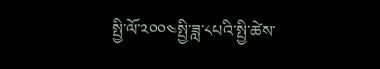སྤྱི་ལོ་༢༠༠༤སྤྱི་ཟླ་༨པའི་སྤྱི་ཚེས་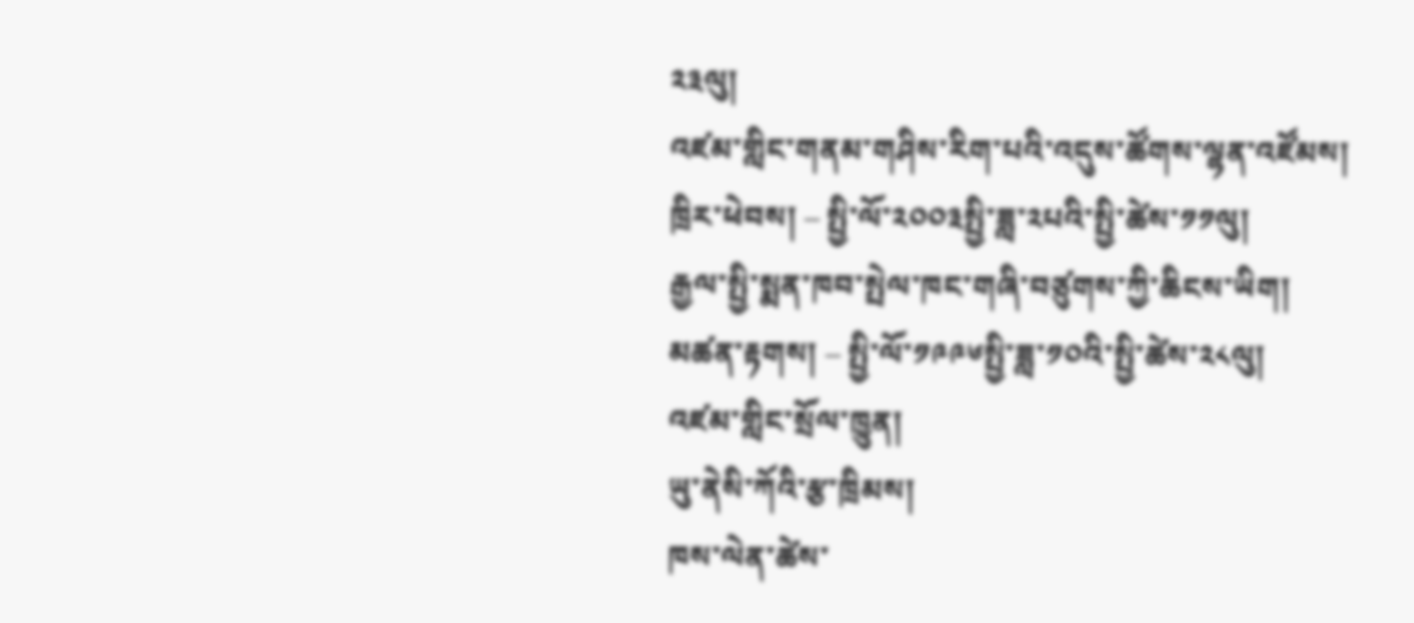༢༣ལུ།
འཛམ་གླིང་གནམ་གཤིས་རིག་པའི་འདུས་ཚོགས་ལྷན་འཛོམས།
ཁྲིར་ཕེབས། – སྤྱི་ལོ་༢༠༠༣སྤྱི་ཟླ་༢པའི་སྤྱི་ཚེས་༡༡ལུ།
རྒྱལ་སྤྱི་སྨན་ཁབ་སྤེལ་ཁང་གཞི་བཙུགས་ཀྱི་ཆིངས་ཡིག།
མཚན་རྟགས། – སྤྱི་ལོ་༡༩༩༦སྤྱི་ཟླ་༡༠འི་སྤྱི་ཚེས་༢༨ལུ།
འཛམ་གླིང་སྲོལ་ཁྱུན།
ཡུ་ནེསི་ཀོའི་རྩ་ཁྲིམས།
ཁས་ལེན་ཚེས་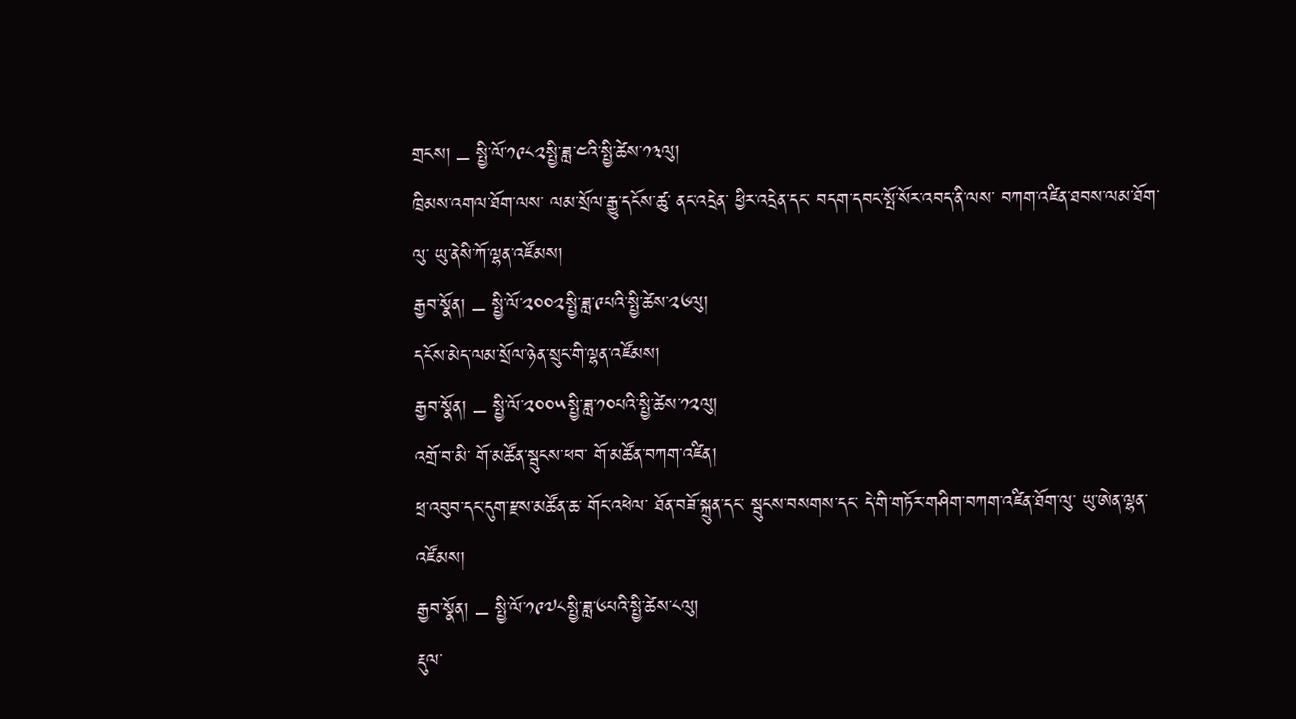གྲངས། – སྤྱི་ལོ་༡༩༨༢སྤྱི་ཟླ་༤འི་སྤྱི་ཚེས་༡༣ལུ།
ཁྲིམས་འགལ་ཐོག་ལས་ ལམ་སྲོལ་རྒྱུ་དངོས་ཚུ་ ནང་འདྲེན་ ཕྱིར་འདྲེན་དང་ བདག་དབང་སྤོ་སོར་འབད་ནི་ལས་ བཀག་འཛིན་ཐབས་ལམ་ཐོག་ལུ་ ཡུ་ནེསི་ཀོ་ལྷན་འཛོམས།
རྒྱབ་སྣོན། – སྤྱི་ལོ་༢༠༠༢སྤྱི་ཟླ་༩པའི་སྤྱི་ཚེས་༢༦ལུ།
དངོས་མེད་ལམ་སྲོལ་ཉེན་སྲུང་གི་ལྷན་འཛོམས།
རྒྱབ་སྣོན། – སྤྱི་ལོ་༢༠༠༥སྤྱི་ཟླ་༡༠པའི་སྤྱི་ཚེས་༡༢ལུ།
འགྲོ་བ་མི་ གོ་མཚོན་སྦུངས་ཕབ་ གོ་མཚོན་བཀག་འཛིན།
ཕྲ་འབུབ་དང་དུག་རྫས་མཚོན་ཆ་ གོང་འཕེལ་ ཐོན་བཟོ་སྐྲུན་དང་ སྦུངས་བསགས་དང་ དེ་གི་གཏོར་གཤིག་བཀག་འཛིན་ཐོག་ལུ་ ཡུ་ཨེན་ལྷན་འཛོམས།
རྒྱབ་སྣོན། – སྤྱི་ལོ་༡༩༧༨སྤྱི་ཟླ་༦པའི་སྤྱི་ཚེས་༨ལུ།
རྡུལ་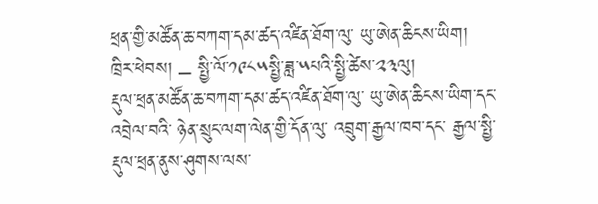ཕྲན་གྱི་མཚོན་ཆ་བཀག་དམ་ཚད་འཛིན་ཐོག་ལུ་ ཡུ་ཨེན་ཆིངས་ཡིག།
ཁྲིར་ཕེབས། – སྤྱི་ལོ་༡༩༨༥སྤྱི་ཟླ་༥པའི་སྤྱི་ཚེས་༢༣ལུ།
རྡུལ་ཕྲན་མཚོན་ཆ་བཀག་དམ་ཚད་འཛིན་ཐོག་ལུ་ ཡུ་ཨེན་ཆིངས་ཡིག་དང་འབྲེལ་བའི་ ཉེན་སྲུང་ལག་ལེན་གྱི་དོན་ལུ་ འབྲུག་རྒྱལ་ཁབ་དང་ རྒྱལ་སྤྱི་རྡུལ་ཕྲན་ནུས་ཤུགས་ལས་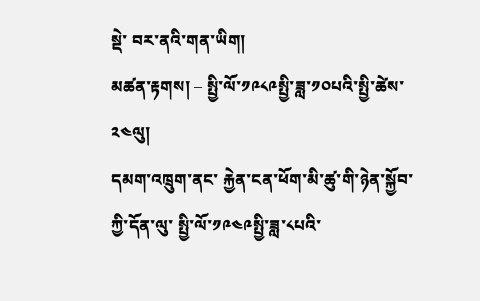སྡེ་ བར་ནའི་གན་ཡིག།
མཚན་རྟགས། – སྤྱི་ལོ་༡༩༨༩སྤྱི་ཟླ་༡༠པའི་སྤྱི་ཚེས་༢༤ལུ།
དམག་འཁྲུག་ནང་ རྐྱེན་ངན་ཕོག་མི་ཚུ་གི་ཉེན་སྐྱོབ་ཀྱི་དོན་ལུ་ སྤྱི་ལོ་༡༩༤༩སྤྱི་ཟླ་༨པའི་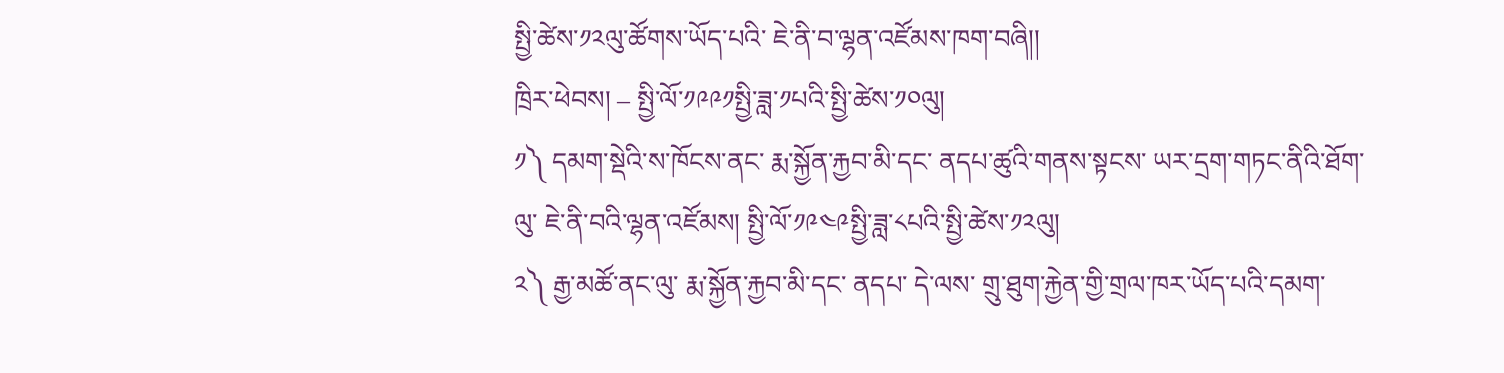སྤྱི་ཚེས་༡༢ལུ་ཚོགས་ཡོད་པའི་ ཇེ་ནི་བ་ལྷན་འཛོམས་ཁག་བཞི།།
ཁྲིར་ཕེབས། – སྤྱི་ལོ་༡༩༩༡སྤྱི་ཟླ་༡པའི་སྤྱི་ཚེས་༡༠ལུ།
༡༽ དམག་སྡེའི་ས་ཁོངས་ནང་ རྨ་སྐྱོན་རྐྱབ་མི་དང་ ནདཔ་ཚུའི་གནས་སྟངས་ ཡར་དྲག་གཏང་ནིའི་ཐོག་ལུ་ ཇེ་ནི་བའི་ལྷན་འཛོམས། སྤྱི་ལོ་༡༩༤༩སྤྱི་ཟླ་༨པའི་སྤྱི་ཚེས་༡༢ལུ།
༢༽ རྒྱ་མཚོ་ནང་ལུ་ རྨ་སྐྱོན་རྐྱབ་མི་དང་ ནདཔ་ དེ་ལས་ གྲུ་ཐུག་རྐྱེན་གྱི་གྲལ་ཁར་ཡོད་པའི་དམག་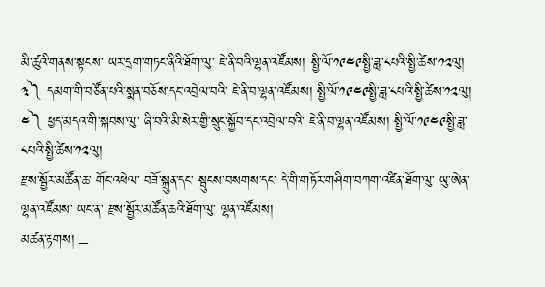མི་ཚུའི་གནས་སྟངས་ ཡར་དྲག་གཏང་ནིའི་ཐོག་ལུ་ ཇེ་ནི་བའི་ལྷན་འཛོམས། སྤྱི་ལོ་༡༩༤༩སྤྱི་ཟླ་༨པའི་སྤྱི་ཚེས་༡༢ལུ།
༣༽ དམག་གི་བཙོན་པའི་སྨན་བཅོས་དང་འབྲེལ་བའི་ ཇེ་ནི་བ་ལྷན་འཛོམས། སྤྱི་ལོ་༡༩༤༩སྤྱི་ཟླ་༨པའི་སྤྱི་ཚེས་༡༢ལུ།
༤༽ ཕྱད་མདའ་གི་སྐབས་ལུ་ ཞི་བའི་མི་སེར་གྱི་སྲུང་སྐྱོབ་དང་འབྲེལ་བའི་ ཇེ་ནི་བ་ལྷན་འཛོམས། སྤྱི་ལོ་༡༩༤༩སྤྱི་ཟླ་༨པའི་སྤྱི་ཚེས་༡༢ལུ།
རྫས་སྦྱོར་མཚོན་ཆ་ གོང་འཕེལ་ བཟོ་སྐྲུན་དང་ སྦུངས་བསགས་དང་ དེ་གི་གཏོར་གཤིག་བཀག་འཛིན་ཐོག་ལུ་ ཡུ་ཨེན་ལྷན་འཛོམས་ ཡང་ན་ རྫས་སྦྱོར་མཚོན་ཆའི་ཐོག་ལུ་ ལྷན་འཛོམས།
མཚན་རྟགས། –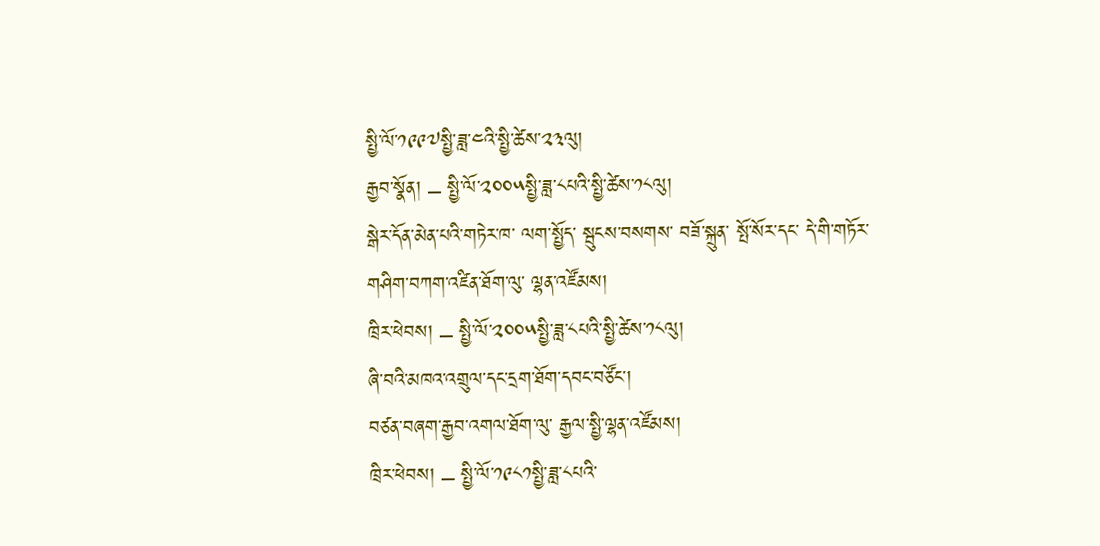སྤྱི་ལོ་༡༩༩༧སྤྱི་ཟླ་༤འི་སྤྱི་ཚེས་༢༣ལུ།
རྒྱབ་སྣོན། – སྤྱི་ལོ་༢༠༠༥སྤྱི་ཟླ་༨པའི་སྤྱི་ཚེས་༡༨ལུ།
སྒེར་དོན་མེན་པའི་གཏེར་ཁ་ ལག་སྤྱོད་ སྦུངས་བསགས་ བཟོ་སྐྲུན་ སྤོ་སོར་དང་ དེ་གི་གཏོར་གཤིག་བཀག་འཛིན་ཐོག་ལུ་ ལྷན་འཛོམས།
ཁྲིར་ཕེབས། – སྤྱི་ལོ་༢༠༠༥སྤྱི་ཟླ་༨པའི་སྤྱི་ཚེས་༡༨ལུ།
ཞི་བའི་མཁའ་འགྲུལ་དང་དྲག་ཐོག་དབང་བཙོང་།
བཙན་བཞག་རྒྱབ་འགལ་ཐོག་ལུ་ རྒྱལ་སྤྱི་ལྷན་འཛོམས།
ཁྲིར་ཕེབས། – སྤྱི་ལོ་༡༩༨༡སྤྱི་ཟླ་༨པའི་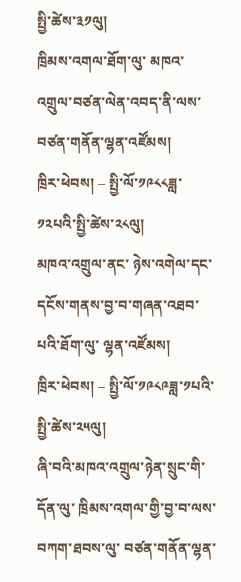སྤྱི་ཚེས་༣༡ལུ།
ཁྲིམས་འགལ་ཐོག་ལུ་ མཁའ་འགྲུལ་བཙན་ལེན་འབད་ནི་ལས་ བཙན་གནོན་ལྷན་འཛོམས།
ཁྲིར་ཕེབས། – སྤྱི་ལོ་༡༩༨༨ཟླ་༡༢པའི་སྤྱི་ཚེས་༢༨ལུ།
མཁའ་འགྲུལ་ནང་ ཉེས་འགེལ་དང་དངོས་གནས་བྱ་བ་གཞན་འཐབ་པའི་ཐོག་ལུ་ ལྷན་འཛོམས།
ཁྲིར་ཕེབས། – སྤྱི་ལོ་༡༩༨༩ཟླ་༡པའི་སྤྱི་ཚེས་༢༥ལུ།
ཞི་བའི་མཁའ་འགྲུལ་ཉེན་སྲུང་གི་དོན་ལུ་ ཁྲིམས་འགལ་གྱི་བྱ་བ་ལས་བཀག་ཐབས་ལུ་ བཙན་གནོན་ལྷན་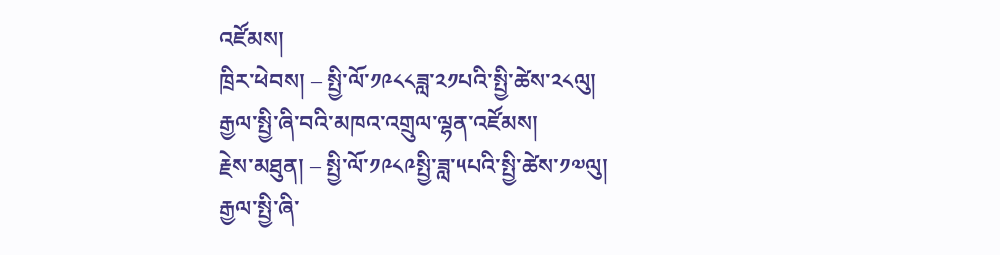འཛོམས།
ཁྲིར་ཕེབས། – སྤྱི་ལོ་༡༩༨༨ཟླ་༢༡པའི་སྤྱི་ཚེས་༢༨ལུ།
རྒྱལ་སྤྱི་ཞི་བའི་མཁའ་འགྲུལ་ལྷན་འཛོམས།
རྗེས་མཐུན། – སྤྱི་ལོ་༡༩༨༩སྤྱི་ཟླ་༥པའི་སྤྱི་ཚེས་༡༧ལུ།
རྒྱལ་སྤྱི་ཞི་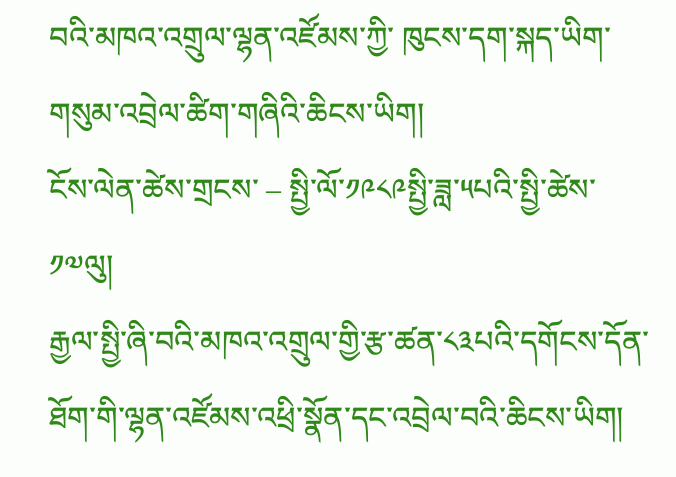བའི་མཁའ་འགྲུལ་ལྷན་འཛོམས་ཀྱི་ ཁུངས་དག་སྐད་ཡིག་གསུམ་འབྲེལ་ཚིག་གཞིའི་ཆིངས་ཡིག།
ངོས་ལེན་ཚེས་གྲངས་ – སྤྱི་ལོ་༡༩༨༩སྤྱི་ཟླ་༥པའི་སྤྱི་ཚེས་༡༧ལུ།
རྒྱལ་སྤྱི་ཞི་བའི་མཁའ་འགྲུལ་གྱི་རྩ་ཚན་༨༣པའི་དགོངས་དོན་ཐོག་གི་ལྷན་འཛོམས་འཕྲི་སྣོན་དང་འབྲེལ་བའི་ཆིངས་ཡིག།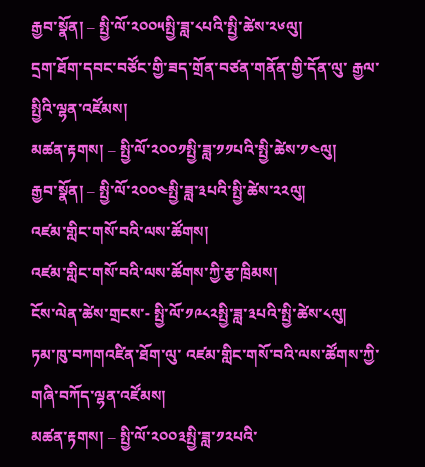རྒྱབ་སྣོན། – སྤྱི་ལོ་༢༠༠༥སྤྱི་ཟླ་༨པའི་སྤྱི་ཚེས་༢༦ལུ།
དྲག་ཐོག་དབང་བཙོང་གྱི་ཟད་གྲོན་བཙན་གནོན་གྱི་དོན་ལུ་ རྒྱལ་སྤྱིའི་ལྷན་འཛོམས།
མཚན་རྟགས། – སྤྱི་ལོ་༢༠༠༡སྤྱི་ཟླ་༡༡པའི་སྤྱི་ཚེས་༡༤ལུ།
རྒྱབ་སྣོན། – སྤྱི་ལོ་༢༠༠༤སྤྱི་ཟླ་༣པའི་སྤྱི་ཚེས་༢༢ལུ།
འཛམ་གླིང་གསོ་བའི་ལས་ཚོགས།
འཛམ་གླིང་གསོ་བའི་ལས་ཚོགས་ཀྱི་རྩ་ཁྲིམས།
ངོས་ལེན་ཚེས་གྲངས་- སྤྱི་ལོ་༡༩༨༢སྤྱི་ཟླ་༣པའི་སྤྱི་ཚེས་༨ལུ།
ཏམ་ཁུ་བཀགའཛིན་ཐོག་ལུ་ འཛམ་གླིང་གསོ་བའི་ལས་ཚོགས་ཀྱི་གཞི་བཀོད་ལྷན་འཛོམས།
མཚན་རྟགས། – སྤྱི་ལོ་༢༠༠༣སྤྱི་ཟླ་༡༢པའི་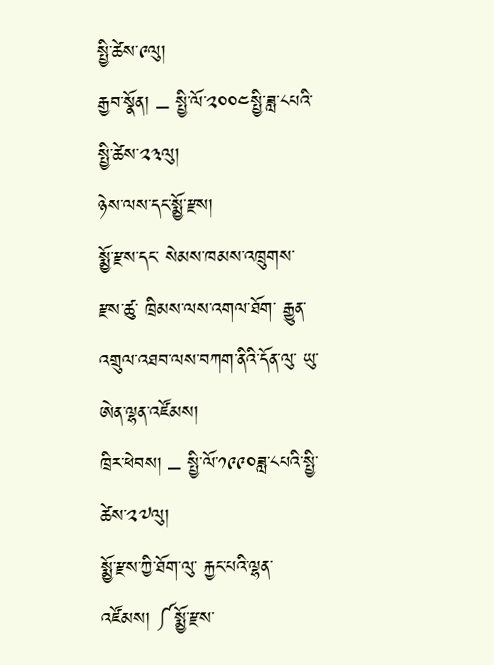སྤྱི་ཚེས་༩ལུ།
རྒྱབ་སྣོན། – སྤྱི་ལོ་༢༠༠༤སྤྱི་ཟླ་༨པའི་སྤྱི་ཚེས་༢༣ལུ།
ཉེས་ལས་དང་སྨྱོ་རྫས།
སྨྱོ་རྫས་དང་ སེམས་ཁམས་འཁྲུགས་རྫས་ཚུ་ ཁྲིམས་ལས་འགལ་ཐོག་ རྒྱུན་འགྲུལ་འཐབ་ལས་བཀག་ནིའི་དོན་ལུ་ ཡུ་ཨེན་ལྷན་འཛོམས།
ཁྲིར་ཕེབས། – སྤྱི་ལོ་༡༩༩༠ཟླ་༨པའི་སྤྱི་ཚེས་༢༧ལུ།
སྨྱོ་རྫས་ཀྱི་ཐོག་ལུ་ རྐྱང་པའི་ལྷན་འཛོམས། ༼སྨྱོ་རྫས་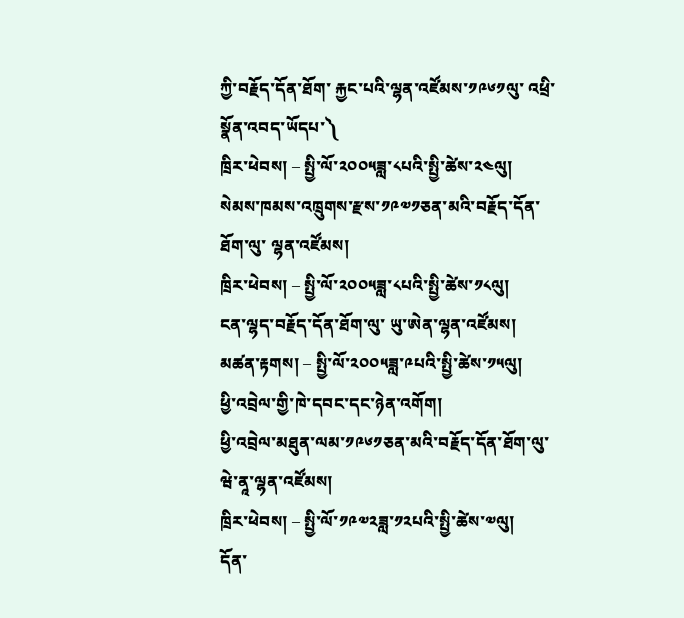ཀྱི་བརྗོད་དོན་ཐོག་ རྐྱང་པའི་ལྷན་འཛོམས་༡༩༦༡ལུ་ འཕྲི་སྣོན་འབད་ཡོདཔ་༽
ཁྲིར་ཕེབས། – སྤྱི་ལོ་༢༠༠༥ཟླ་༨པའི་སྤྱི་ཚེས་༢༤ལུ།
སེམས་ཁམས་འཁྲུགས་རྫས་༡༩༧༡ཅན་མའི་བརྗོད་དོན་ཐོག་ལུ་ ལྷན་འཛོམས།
ཁྲིར་ཕེབས། – སྤྱི་ལོ་༢༠༠༥ཟླ་༨པའི་སྤྱི་ཚེས་༡༨ལུ།
ངན་ལྷད་བརྗོད་དོན་ཐོག་ལུ་ ཡུ་ཨེན་ལྷན་འཛོམས།
མཚན་རྟགས། – སྤྱི་ལོ་༢༠༠༥ཟླ་༩པའི་སྤྱི་ཚེས་༡༥ལུ།
ཕྱི་འབྲེལ་གྱི་ཁེ་དབང་དང་ཉེན་འགོག།
ཕྱི་འབྲེལ་མཐུན་ལམ་༡༩༦༡ཅན་མའི་བརྗོད་དོན་ཐོག་ལུ་ ཝེ་ནཱ་ལྷན་འཛོམས།
ཁྲིར་ཕེབས། – སྤྱི་ལོ་༡༩༧༢ཟླ་༡༢པའི་སྤྱི་ཚེས་༧ལུ།
དོན་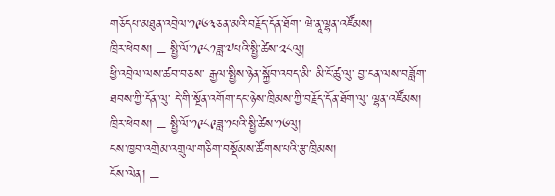གཅོདཔ་མཐུན་འབྲེལ་༡༩༦༣ཅན་མའི་བརྗོད་དོན་ཐོག་ ཝེ་ནཱ་ལྷན་འཛོམས།
ཁྲིར་ཕེབས། – སྤྱི་ལོ་༡༩༨༡ཟླ་༧པའི་སྤྱི་ཚེས་༢༨ལུ།
ཕྱི་འབྲེལ་ལས་ཚབ་བཅས་ རྒྱལ་སྤྱིས་ཉེན་སྐྱོབ་འབད་མི་ མི་ངོ་ཚུ་ལུ་ བྱ་ངན་ལས་བཟློག་ཐབས་ཀྱི་དོན་ལུ་ དེ་གི་སྔོན་འགོག་དང་ཉེས་ཁྲིམས་ཀྱི་བརྗོད་དོན་ཐོག་ལུ་ ལྷན་འཛོམས།
ཁྲིར་ཕེབས། – སྤྱི་ལོ་༡༩༨༩ཟླ་༡པའི་སྤྱི་ཚེས་༡༦ལུ།
ངས་ཁྱབ་འགྲེམ་འགྲུལ་གཅིག་བསྡོམས་ཚོགས་པའི་རྩ་ཁྲིམས།
ངོས་ལེན། –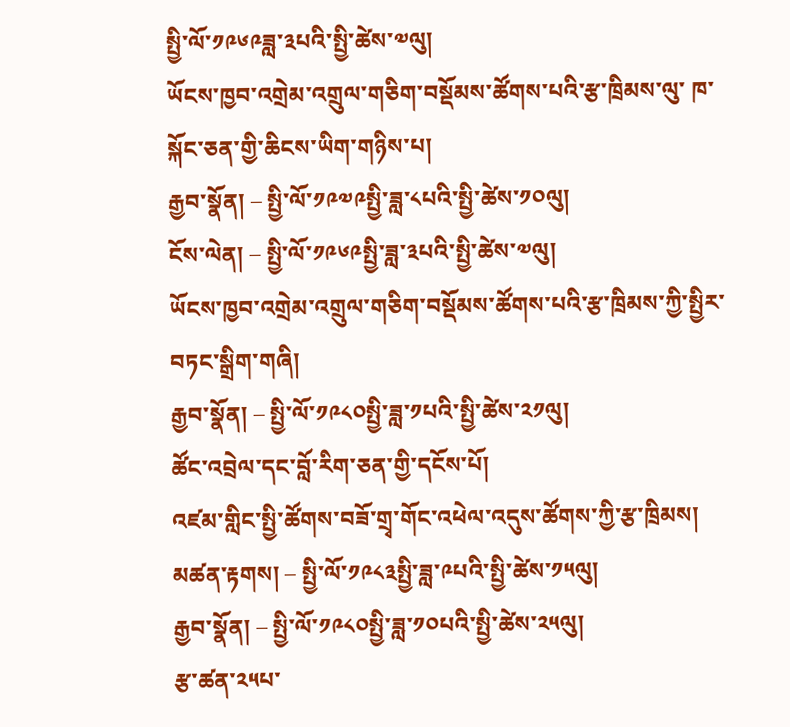སྤྱི་ལོ་༡༩༦༩ཟླ་༣པའི་སྤྱི་ཚེས་༧ལུ།
ཡོངས་ཁྱབ་འགྲེམ་འགྲུལ་གཅིག་བསྡོམས་ཚོགས་པའི་རྩ་ཁྲིམས་ལུ་ ཁ་སྐོང་ཅན་གྱི་ཆིངས་ཡིག་གཉིས་པ།
རྒྱབ་སྣོན། – སྤྱི་ལོ་༡༩༧༩སྤྱི་ཟླ་༨པའི་སྤྱི་ཚེས་༡༠ལུ།
ངོས་ལེན། – སྤྱི་ལོ་༡༩༦༩སྤྱི་ཟླ་༣པའི་སྤྱི་ཚེས་༧ལུ།
ཡོངས་ཁྱབ་འགྲེམ་འགྲུལ་གཅིག་བསྡོམས་ཚོགས་པའི་རྩ་ཁྲིམས་ཀྱི་སྤྱིར་བཏང་སྒྲིག་གཞི།
རྒྱབ་སྣོན། – སྤྱི་ལོ་༡༩༨༠སྤྱི་ཟླ་༡པའི་སྤྱི་ཚེས་༢༡ལུ།
ཚོང་འབྲེལ་དང་བློ་རིག་ཅན་གྱི་དངོས་པོ།
འཛམ་གླིང་སྤྱི་ཚོགས་བཟོ་གྲྭ་གོང་འཕེལ་འདུས་ཚོགས་ཀྱི་རྩ་ཁྲིམས།
མཚན་རྟགས། – སྤྱི་ལོ་༡༩༨༣སྤྱི་ཟླ་༩པའི་སྤྱི་ཚེས་༡༥ལུ།
རྒྱབ་སྣོན། – སྤྱི་ལོ་༡༩༨༠སྤྱི་ཟླ་༡༠པའི་སྤྱི་ཚེས་༢༥ལུ།
རྩ་ཚན་༢༥པ་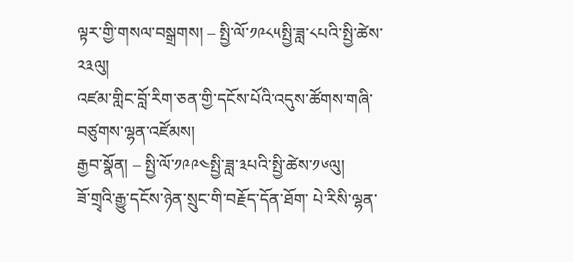ལྟར་གྱི་གསལ་བསྒྲགས། – སྤྱི་ལོ་༡༩༨༥སྤྱི་ཟླ་༨པའི་སྤྱི་ཚེས་༢༣ལུ།
འཛམ་གླིང་བློ་རིག་ཅན་གྱི་དངོས་པོའི་འདུས་ཚོགས་གཞི་བཙུགས་ལྷན་འཛོམས།
རྒྱབ་སྣོན། – སྤྱི་ལོ་༡༩༩༤སྤྱི་ཟླ་༣པའི་སྤྱི་ཚེས་༡༦ལུ།
ཟོ་གྲྭའི་རྒྱུ་དངོས་ཉེན་སྲུང་གི་བརྗོད་དོན་ཐོག་ པེ་རིསི་ལྷན་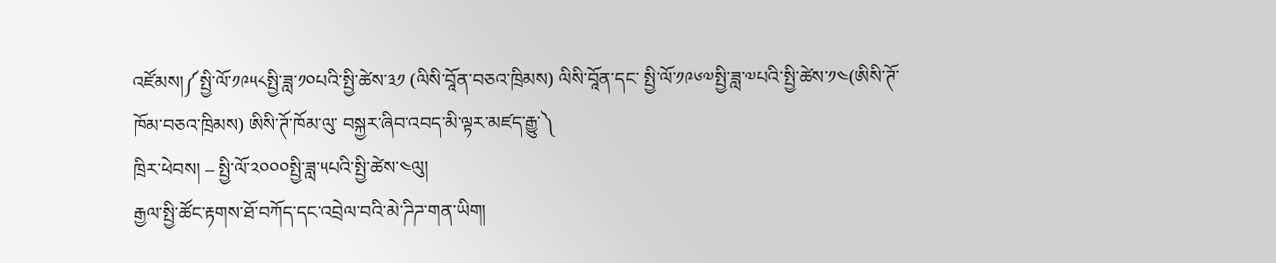འཛོམས།༼སྤྱི་ལོ་༡༩༥༨སྤྱི་ཟླ་༡༠པའི་སྤྱི་ཚེས་༣༡ (ལིསི་བཱོན་བཅའ་ཁྲིམས) ལིསི་བཱོན་དང་ སྤྱི་ལོ་༡༩༦༧སྤྱི་ཟླ་༧པའི་སྤྱི་ཚེས་༡༤(ཨིསི་ཊོ་ཁོམ་བཅའ་ཁྲིམས) ཨིསི་ཊོ་ཁོམ་ལུ་ བསྐྱར་ཞིབ་འབད་མི་ལྟར་མཛད་རྒྱུ་༽
ཁྲིར་ཕེབས། – སྤྱི་ལོ་༢༠༠༠སྤྱི་ཟླ་༥པའི་སྤྱི་ཚེས་༤ལུ།
རྒྱལ་སྤྱི་ཚོང་རྟགས་ཐོ་བཀོད་དང་འབྲེལ་བའི་མེ་ཌིཌ་གན་ཡིག།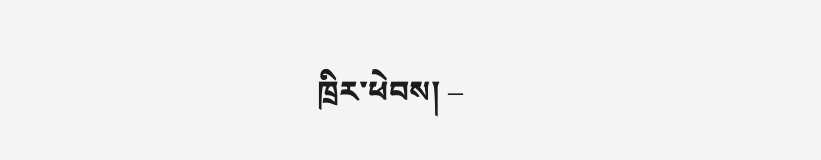ཁྲིར་ཕེབས། –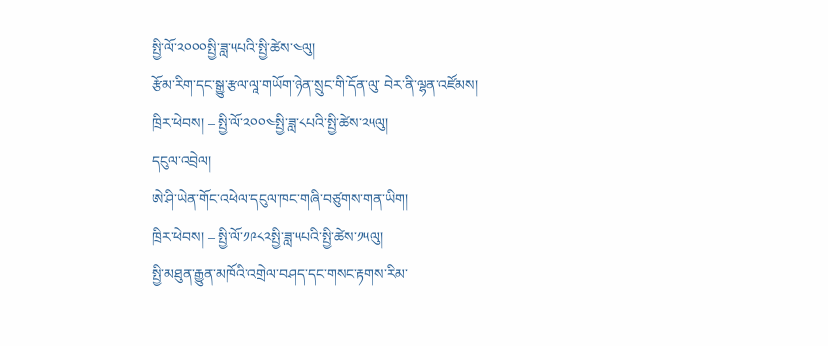སྤྱི་ལོ་༢༠༠༠སྤྱི་ཟླ་༥པའི་སྤྱི་ཚེས་༤ལུ།
རྩོམ་རིག་དང་སྒྱུ་རྩལ་ལཱ་གཡོག་ཉེན་སྲུང་གི་དོན་ལུ་ བེར་ནི་ལྷན་འཛོམས།
ཁྲིར་ཕེབས། – སྤྱི་ལོ་༢༠༠༤སྤྱི་ཟླ་༨པའི་སྤྱི་ཚེས་༢༥ལུ།
དངུལ་འབྲེལ།
ཨེ་ཤི་ཡེན་གོང་འཕེལ་དངུལ་ཁང་གཞི་བཙུགས་གན་ཡིག།
ཁྲིར་ཕེབས། – སྤྱི་ལོ་༡༩༨༢སྤྱི་ཟླ་༥པའི་སྤྱི་ཚེས་༡༥ལུ།
སྤྱི་མཐུན་རྒྱུན་མཁོའི་འགྲེལ་བཤད་དང་གསང་རྟགས་རིམ་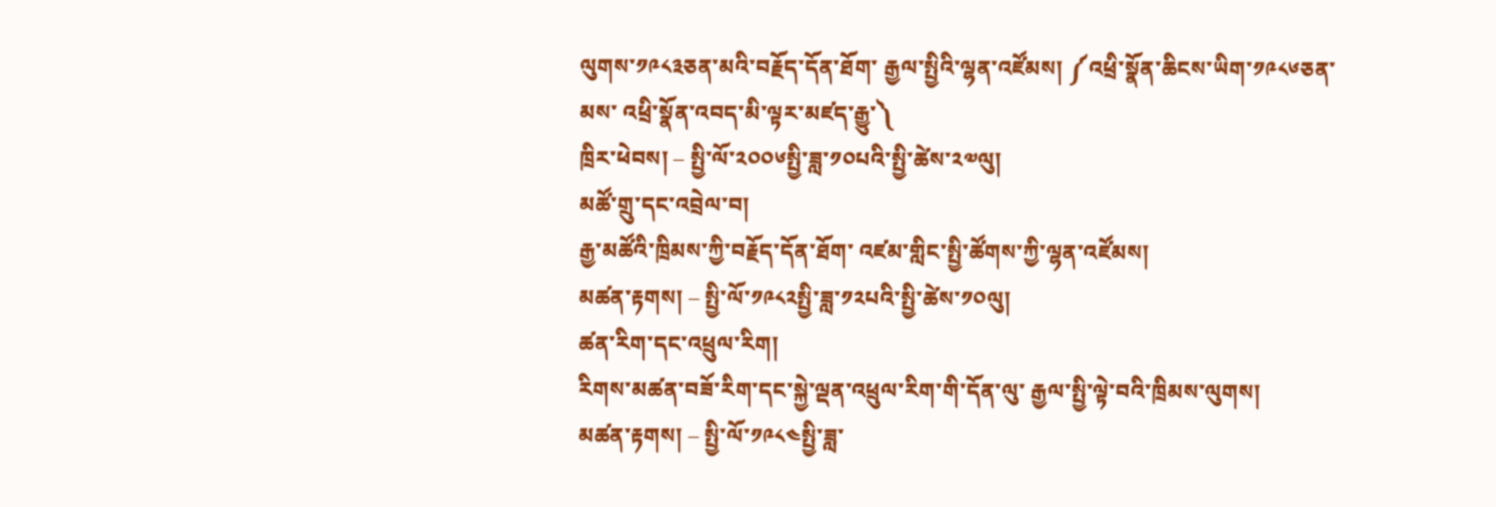ལུགས་༡༩༨༣ཅན་མའི་བརྗོད་དོན་ཐོག་ རྒྱལ་སྤྱིའི་ལྷན་འཛོམས། ༼འཕྲི་སྣོན་ཆིངས་ཡིག་༡༩༨༦ཅན་མས་ འཕྲི་སྣོན་འབད་མི་ལྟར་མཛད་རྒྱུ་༽
ཁྲིར་ཕེབས། – སྤྱི་ལོ་༢༠༠༦སྤྱི་ཟླ་༡༠པའི་སྤྱི་ཚེས་༢༧ལུ།
མཚོ་གྲུ་དང་འབྲེལ་བ།
རྒྱ་མཚོའི་ཁྲིམས་ཀྱི་བརྗོད་དོན་ཐོག་ འཛམ་གླིང་སྤྱི་ཚོགས་ཀྱི་ལྷན་འཛོམས།
མཚན་རྟགས། – སྤྱི་ལོ་༡༩༨༢སྤྱི་ཟླ་༡༢པའི་སྤྱི་ཚེས་༡༠ལུ།
ཚན་རིག་དང་འཕྲུལ་རིག།
རིགས་མཚན་བཟོ་རིག་དང་སྐྱེ་ལྡན་འཕྲུལ་རིག་གི་དོན་ལུ་ རྒྱལ་སྤྱི་ལྟེ་བའི་ཁྲིམས་ལུགས།
མཚན་རྟགས། – སྤྱི་ལོ་༡༩༨༤སྤྱི་ཟླ་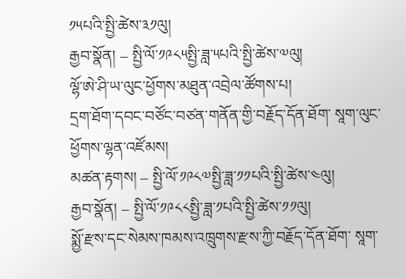༡༥པའི་སྤྱི་ཚེས་༣༡ལུ།
རྒྱབ་སྣོན། – སྤྱི་ལོ་༡༩༨༥སྤྱི་ཟླ་༥པའི་སྤྱི་ཚེས་༧ལུ།
ལྷོ་ཨེ་ཤི་ཡ་ལུང་ཕྱོགས་མཐུན་འབྲེལ་ཚོགས་པ།
དྲག་ཐོག་དབང་བཙོང་བཙན་གནོན་གྱི་བརྗོད་དོན་ཐོག་ སཱག་ལུང་ཕྱོགས་ལྷན་འཛོམས།
མཚན་རྟགས། – སྤྱི་ལོ་༡༩༨༧སྤྱི་ཟླ་༡༡པའི་སྤྱི་ཚེས་༤ལུ།
རྒྱབ་སྣོན། – སྤྱི་ལོ་༡༩༨༨སྤྱི་ཟླ་༡པའི་སྤྱི་ཚེས་༡༡ལུ།
སྨྱོ་རྫས་དང་སེམས་ཁམས་འཁྲུགས་རྫས་ཀྱི་བརྗོད་དོན་ཐོག་ སཱག་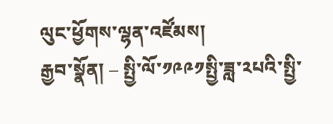ལུང་ཕྱོགས་ལྷན་འཛོམས།
རྒྱབ་སྣོན། – སྤྱི་ལོ་༡༩༩༡སྤྱི་ཟླ་༢པའི་སྤྱི་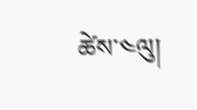ཚེས་༤ལུ།